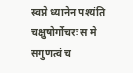स्वप्ने ध्यानेन पश्यंति चक्षुषोर्गोचरः स मे
सगुणत्वं च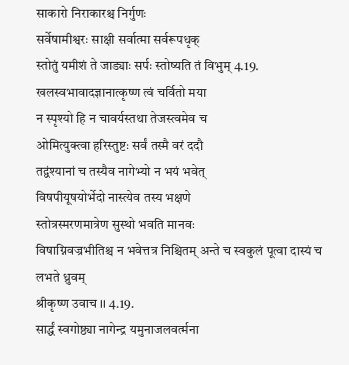साकारो निराकारश्च निर्गुणः
सर्वेषामीश्वरः साक्षी सर्वात्मा सर्वरूपधृक्
स्तोतुं यमीशं ते जाड्याः सर्पः स्तोष्यति तं विभुम् 4.19.
खलस्वभावादज्ञानात्कृष्ण त्वं चर्वितो मया
न स्पृश्यो हि न चावर्यस्तथा तेजस्त्वमेव च
ओमित्युक्त्वा हरिस्तुष्टः सर्वं तस्मै वरं ददौ
तद्वंश्यानां च तस्यैव नागेभ्यो न भयं भवेत्
विषपीयूषयोर्भेदो नास्त्येव तस्य भक्षणे
स्तोत्रस्मरणमात्रेण सुस्थो भवति मानवः
विषाग्निवज्रभीतिश्च न भवेत्तत्र निश्चितम् अन्ते च स्वकुलं पूत्वा दास्यं च लभते ध्रुवम्
श्रीकृष्ण उवाच ।। 4.19.
सार्द्धं स्वगोष्ठ्या नागेन्द्र यमुनाजलवर्त्मना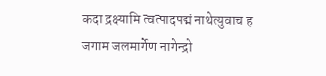कदा द्रक्ष्यामि त्वत्पादपद्मं नाथेत्युवाच ह
जगाम जलमार्गेण नागेन्द्रो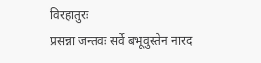विरहातुरः
प्रसन्ना जन्तवः सर्वे बभूवुस्तेन नारद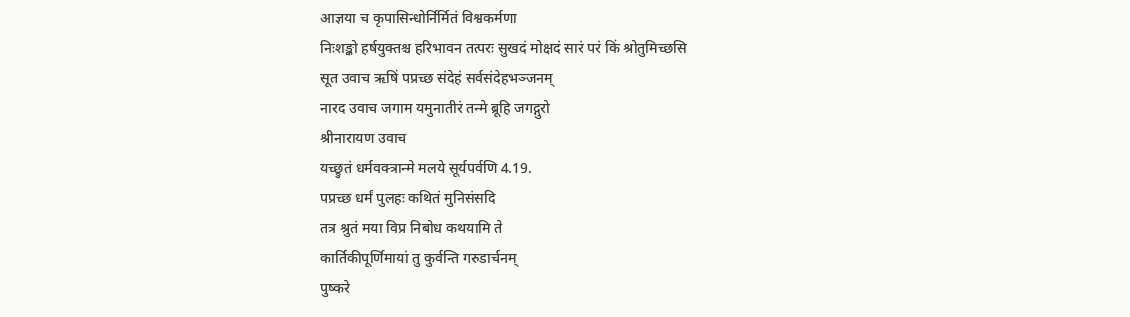आज्ञया च कृपासिन्धोर्निर्मितं विश्वकर्मणा
निःशङ्को हर्षयुक्तश्च हरिभावन तत्परः सुखदं मोक्षदं सारं परं किं श्रोतुमिच्छसि
सूत उवाच ऋषिं पप्रच्छ संदेहं सर्वसंदेहभञ्जनम्
नारद उवाच जगाम यमुनातीरं तन्मे ब्रूहि जगद्गुरो
श्रीनारायण उवाच
यच्छ्रुतं धर्मवक्त्रान्मे मलये सूर्यपर्वणि 4.19.
पप्रच्छ धर्मं पुलहः कथितं मुनिसंसदि
तत्र श्रुतं मया विप्र निबोध कथयामि ते
कार्तिकीपूर्णिमायां तु कुर्वन्ति गरुडार्चनम्
पुष्करे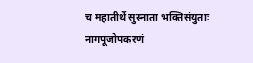च महातीर्थे सुस्नाता भक्तिसंयुताः
नागपूजोपकरणं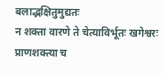बलाद्भक्षितुमुद्यतः
न शक्ता वारणे ते चेत्याविर्भूतः खगेश्वरः
प्राणशक्त्या च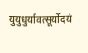युयुधुर्यावत्सूर्योदयं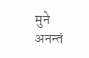मुने
अनन्तं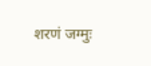शरणं जग्मुः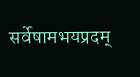सर्वेषामभयप्रदम्